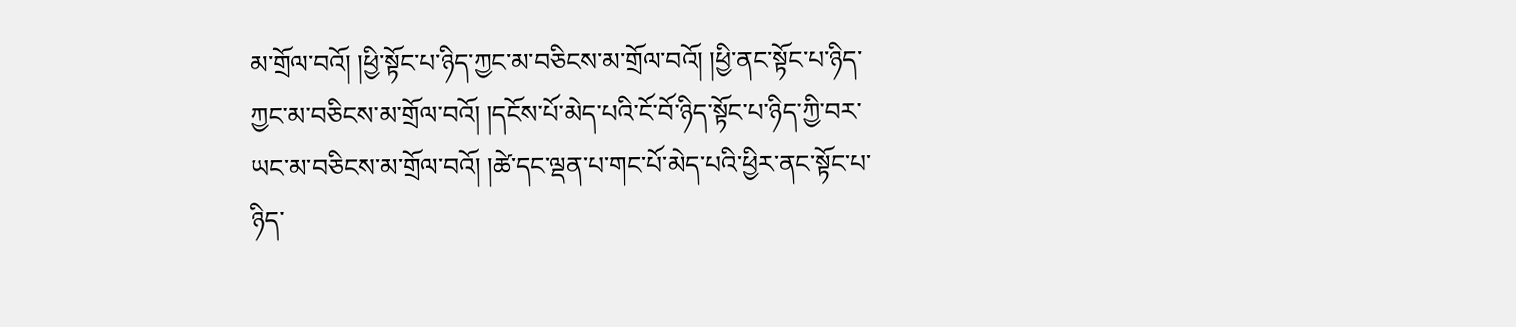མ་གྲོལ་བའོ། །ཕྱི་སྟོང་པ་ཉིད་ཀྱང་མ་བཅིངས་མ་གྲོལ་བའོ། །ཕྱི་ནང་སྟོང་པ་ཉིད་ཀྱང་མ་བཅིངས་མ་གྲོལ་བའོ། །དངོས་པོ་མེད་པའི་ངོ་བོ་ཉིད་སྟོང་པ་ཉིད་ཀྱི་བར་ཡང་མ་བཅིངས་མ་གྲོལ་བའོ། །ཚེ་དང་ལྡན་པ་གང་པོ་མེད་པའི་ཕྱིར་ནང་སྟོང་པ་ཉིད་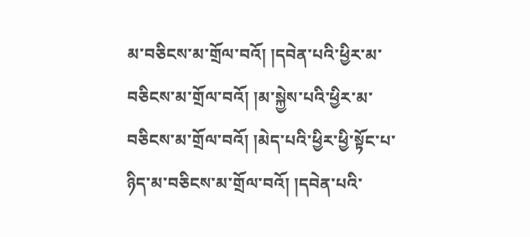མ་བཅིངས་མ་གྲོལ་བའོ། །དབེན་པའི་ཕྱིར་མ་བཅིངས་མ་གྲོལ་བའོ། །མ་སྐྱེས་པའི་ཕྱིར་མ་བཅིངས་མ་གྲོལ་བའོ། །མེད་པའི་ཕྱིར་ཕྱི་སྟོང་པ་ཉིད་མ་བཅིངས་མ་གྲོལ་བའོ། །དབེན་པའི་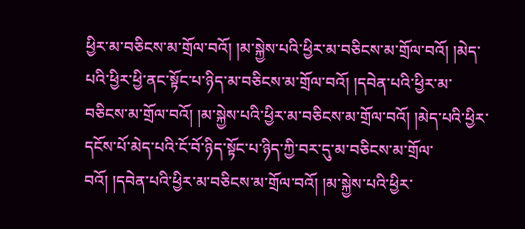ཕྱིར་མ་བཅིངས་མ་གྲོལ་བའོ། །མ་སྐྱེས་པའི་ཕྱིར་མ་བཅིངས་མ་གྲོལ་བའོ། །མེད་པའི་ཕྱིར་ཕྱི་ནང་སྟོང་པ་ཉིད་མ་བཅིངས་མ་གྲོལ་བའོ། །དབེན་པའི་ཕྱིར་མ་བཅིངས་མ་གྲོལ་བའོ། །མ་སྐྱེས་པའི་ཕྱིར་མ་བཅིངས་མ་གྲོལ་བའོ། །མེད་པའི་ཕྱིར་དངོས་པོ་མེད་པའི་ངོ་བོ་ཉིད་སྟོང་པ་ཉིད་ཀྱི་བར་དུ་མ་བཅིངས་མ་གྲོལ་བའོ། །དབེན་པའི་ཕྱིར་མ་བཅིངས་མ་གྲོལ་བའོ། །མ་སྐྱེས་པའི་ཕྱིར་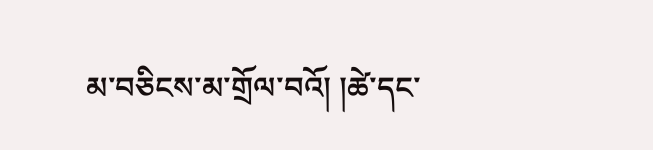མ་བཅིངས་མ་གྲོལ་བའོ། །ཚེ་དང་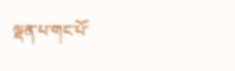ལྡན་པ་གང་པོ་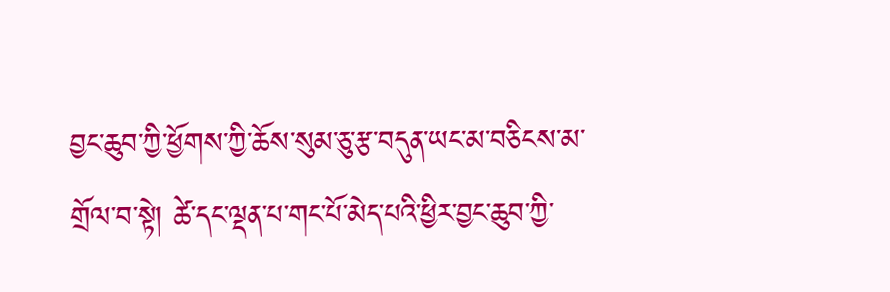བྱང་ཆུབ་ཀྱི་ཕྱོགས་ཀྱི་ཆོས་སུམ་ཅུ་རྩ་བདུན་ཡང་མ་བཅིངས་མ་གྲོལ་བ་སྟེ། ཚེ་དང་ལྡན་པ་གང་པོ་མེད་པའི་ཕྱིར་བྱང་ཆུབ་ཀྱི་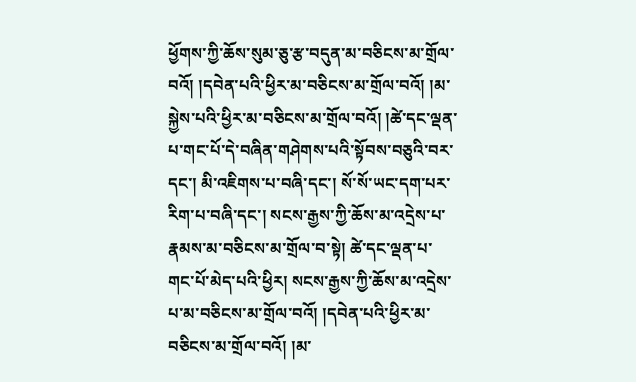ཕྱོགས་ཀྱི་ཆོས་སུམ་ཅུ་རྩ་བདུན་མ་བཅིངས་མ་གྲོལ་བའོ། །དབེན་པའི་ཕྱིར་མ་བཅིངས་མ་གྲོལ་བའོ། །མ་སྐྱེས་པའི་ཕྱིར་མ་བཅིངས་མ་གྲོལ་བའོ། །ཚེ་དང་ལྡན་པ་གང་པོ་དེ་བཞིན་གཤེགས་པའི་སྟོབས་བཅུའི་བར་དང་། མི་འཇིགས་པ་བཞི་དང་། སོ་སོ་ཡང་དག་པར་རིག་པ་བཞི་དང་། སངས་རྒྱས་ཀྱི་ཆོས་མ་འདྲེས་པ་རྣམས་མ་བཅིངས་མ་གྲོལ་བ་སྟེ། ཚེ་དང་ལྡན་པ་གང་པོ་མེད་པའི་ཕྱིར། སངས་རྒྱས་ཀྱི་ཆོས་མ་འདྲེས་པ་མ་བཅིངས་མ་གྲོལ་བའོ། །དབེན་པའི་ཕྱིར་མ་བཅིངས་མ་གྲོལ་བའོ། །མ་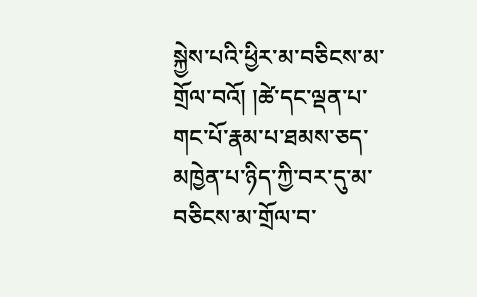སྐྱེས་པའི་ཕྱིར་མ་བཅིངས་མ་གྲོལ་བའོ། །ཚེ་དང་ལྡན་པ་གང་པོ་རྣམ་པ་ཐམས་ཅད་མཁྱེན་པ་ཉིད་ཀྱི་བར་དུ་མ་བཅིངས་མ་གྲོལ་བ་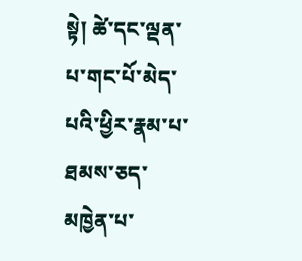སྟེ། ཚེ་དང་ལྡན་པ་གང་པོ་མེད་པའི་ཕྱིར་རྣམ་པ་ཐམས་ཅད་མཁྱེན་པ་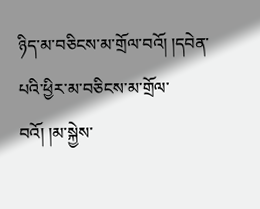ཉིད་མ་བཅིངས་མ་གྲོལ་བའོ། །དབེན་པའི་ཕྱིར་མ་བཅིངས་མ་གྲོལ་བའོ། །མ་སྐྱེས་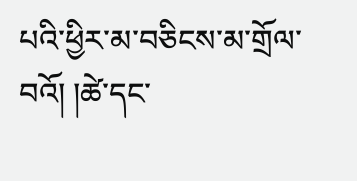པའི་ཕྱིར་མ་བཅིངས་མ་གྲོལ་བའོ། །ཚེ་དང་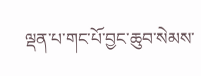ལྡན་པ་གང་པོ་བྱང་ཆུབ་སེམས་